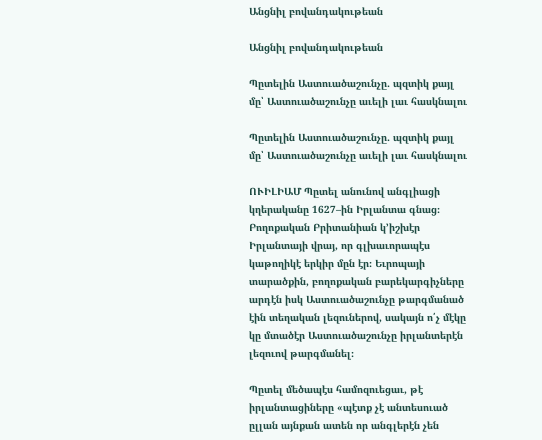Անցնիլ բովանդակութեան

Անցնիլ բովանդակութեան

Պըտելին Աստուածաշունչը. պզտիկ քայլ մը՝ Աստուածաշունչը աւելի լաւ հասկնալու

Պըտելին Աստուածաշունչը. պզտիկ քայլ մը՝ Աստուածաշունչը աւելի լաւ հասկնալու

ՈՒԻԼԻԱՄ Պըտել անունով անգլիացի կղերականը 1627–ին Իրլանտա գնաց։ Բողոքական Բրիտանիան կ’իշխէր Իրլանտայի վրայ, որ գլխաւորապէս կաթողիկէ երկիր մըն էր։ Եւրոպայի տարածքին, բողոքական բարեկարգիչները արդէն իսկ Աստուածաշունչը թարգմանած էին տեղական լեզուներով, սակայն ո՛չ մէկը կը մտածէր Աստուածաշունչը իրլանտերէն լեզուով թարգմանել։

Պըտել մեծապէս համոզուեցաւ, թէ իրլանտացիները «պէտք չէ անտեսուած ըլլան այնքան ատեն որ անգլերէն չեն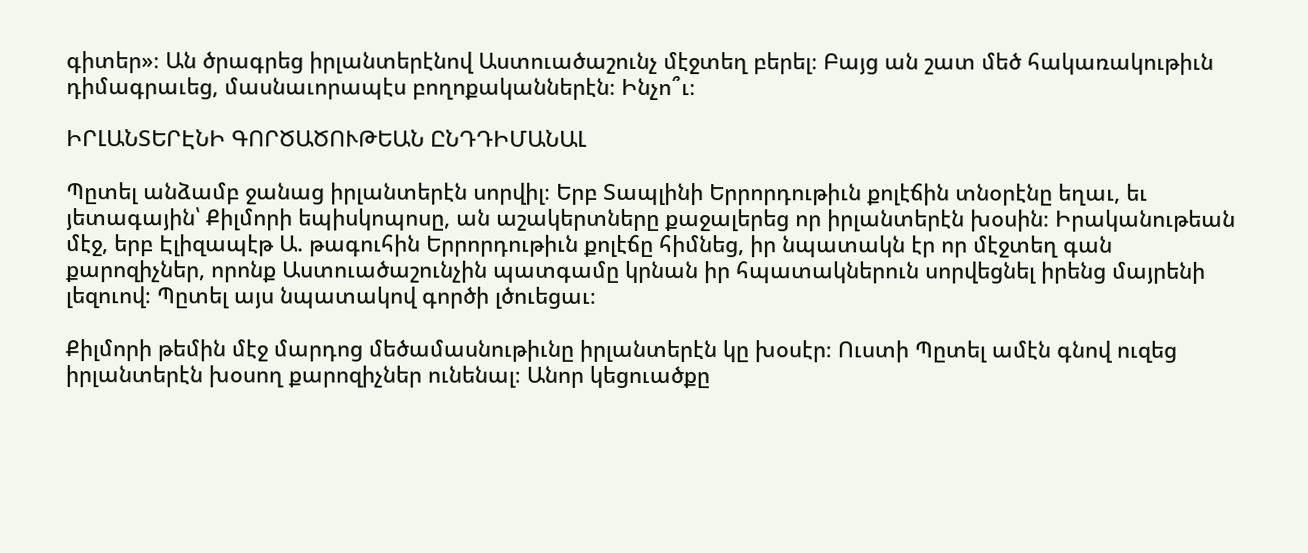գիտեր»։ Ան ծրագրեց իրլանտերէնով Աստուածաշունչ մէջտեղ բերել։ Բայց ան շատ մեծ հակառակութիւն դիմագրաւեց, մասնաւորապէս բողոքականներէն։ Ինչո՞ւ։

ԻՐԼԱՆՏԵՐԷՆԻ ԳՈՐԾԱԾՈՒԹԵԱՆ ԸՆԴԴԻՄԱՆԱԼ

Պըտել անձամբ ջանաց իրլանտերէն սորվիլ։ Երբ Տապլինի Երրորդութիւն քոլէճին տնօրէնը եղաւ, եւ յետագային՝ Քիլմորի եպիսկոպոսը, ան աշակերտները քաջալերեց որ իրլանտերէն խօսին։ Իրականութեան մէջ, երբ Էլիզապէթ Ա. թագուհին Երրորդութիւն քոլէճը հիմնեց, իր նպատակն էր որ մէջտեղ գան քարոզիչներ, որոնք Աստուածաշունչին պատգամը կրնան իր հպատակներուն սորվեցնել իրենց մայրենի լեզուով։ Պըտել այս նպատակով գործի լծուեցաւ։

Քիլմորի թեմին մէջ մարդոց մեծամասնութիւնը իրլանտերէն կը խօսէր։ Ուստի Պըտել ամէն գնով ուզեց իրլանտերէն խօսող քարոզիչներ ունենալ։ Անոր կեցուածքը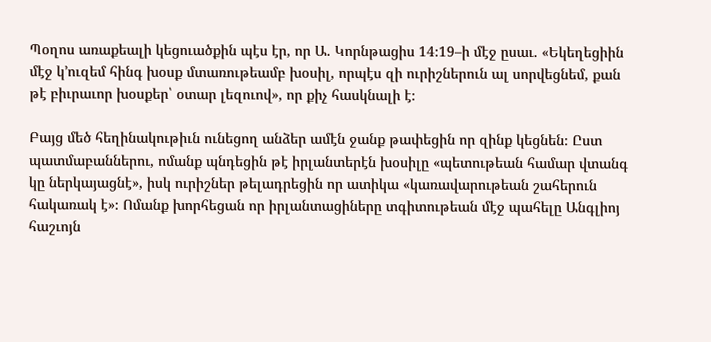Պօղոս առաքեալի կեցուածքին պէս էր, որ Ա. Կորնթացիս 14։19–ի մէջ ըսաւ. «Եկեղեցիին մէջ կ’ուզեմ հինգ խօսք մտառութեամբ խօսիլ, որպէս զի ուրիշներուն ալ սորվեցնեմ, քան թէ բիւրաւոր խօսքեր՝ օտար լեզուով», որ քիչ հասկնալի է։

Բայց մեծ հեղինակութիւն ունեցող անձեր ամէն ջանք թափեցին որ զինք կեցնեն։ Ըստ պատմաբաններու, ոմանք պնդեցին թէ իրլանտերէն խօսիլը «պետութեան համար վտանգ կը ներկայացնէ», իսկ ուրիշներ թելադրեցին որ ատիկա «կառավարութեան շահերուն հակառակ է»։ Ոմանք խորհեցան որ իրլանտացիները տգիտութեան մէջ պահելը Անգլիոյ հաշւոյն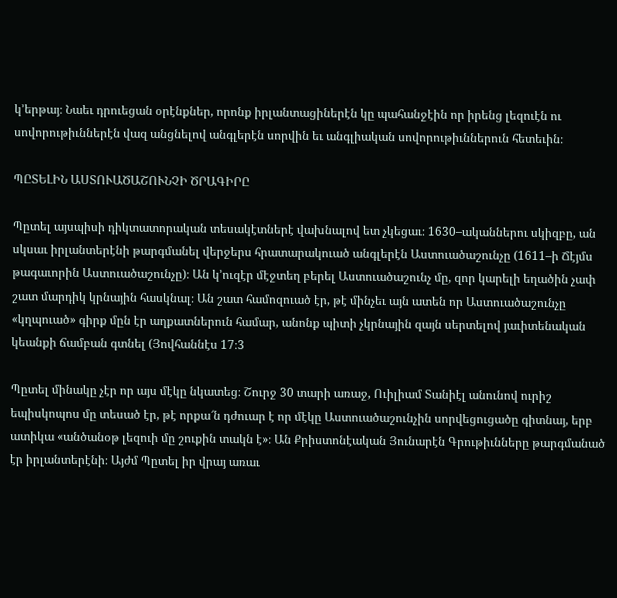կ’երթայ։ Նաեւ դրուեցան օրէնքներ, որոնք իրլանտացիներէն կը պահանջէին որ իրենց լեզուէն ու սովորութիւններէն վազ անցնելով անգլերէն սորվին եւ անգլիական սովորութիւններուն հետեւին։

ՊԸՏԵԼԻՆ ԱՍՏՈՒԱԾԱՇՈՒՆՉԻ ԾՐԱԳԻՐԸ

Պըտել այսպիսի դիկտատորական տեսակէտներէ վախնալով ետ չկեցաւ։ 1630–ականներու սկիզբը, ան սկսաւ իրլանտերէնի թարգմանել վերջերս հրատարակուած անգլերէն Աստուածաշունչը (1611–ի Ճէյմս թագաւորին Աստուածաշունչը)։ Ան կ’ուզէր մէջտեղ բերել Աստուածաշունչ մը, զոր կարելի եղածին չափ շատ մարդիկ կրնային հասկնալ։ Ան շատ համոզուած էր, թէ մինչեւ այն ատեն որ Աստուածաշունչը «կղպուած» գիրք մըն էր աղքատներուն համար, անոնք պիտի չկրնային զայն սերտելով յաւիտենական կեանքի ճամբան գտնել (Յովհաննէս 17։3

Պըտել մինակը չէր որ այս մէկը նկատեց։ Շուրջ 30 տարի առաջ, Ուիլիամ Տանիէլ անունով ուրիշ եպիսկոպոս մը տեսած էր, թէ որքա՜ն դժուար է որ մէկը Աստուածաշունչին սորվեցուցածը գիտնայ, երբ ատիկա «անծանօթ լեզուի մը շուքին տակն է»։ Ան Քրիստոնէական Յունարէն Գրութիւնները թարգմանած էր իրլանտերէնի։ Այժմ Պըտել իր վրայ առաւ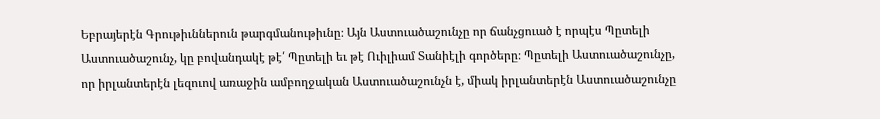Եբրայերէն Գրութիւններուն թարգմանութիւնը։ Այն Աստուածաշունչը որ ճանչցուած է որպէս Պըտելի Աստուածաշունչ, կը բովանդակէ թէ՛ Պըտելի եւ թէ Ուիլիամ Տանիէլի գործերը։ Պըտելի Աստուածաշունչը, որ իրլանտերէն լեզուով առաջին ամբողջական Աստուածաշունչն է, միակ իրլանտերէն Աստուածաշունչը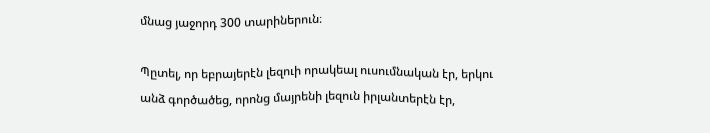մնաց յաջորդ 300 տարիներուն։

Պըտել, որ եբրայերէն լեզուի որակեալ ուսումնական էր, երկու անձ գործածեց, որոնց մայրենի լեզուն իրլանտերէն էր,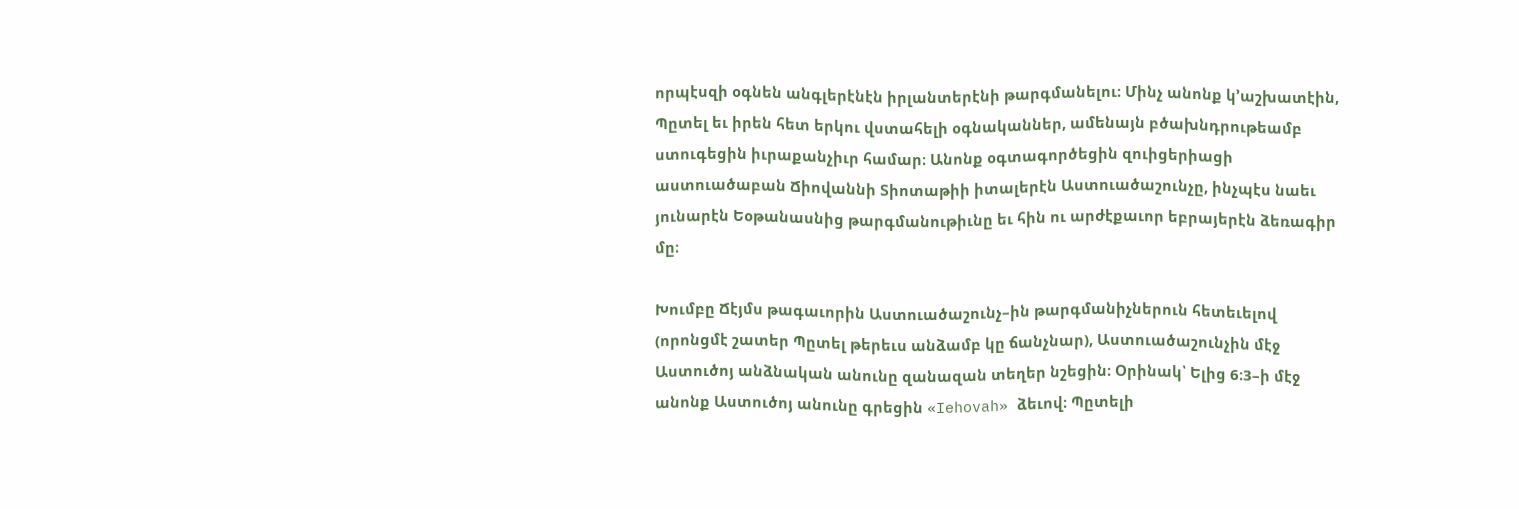որպէսզի օգնեն անգլերէնէն իրլանտերէնի թարգմանելու։ Մինչ անոնք կ’աշխատէին, Պըտել եւ իրեն հետ երկու վստահելի օգնականներ, ամենայն բծախնդրութեամբ ստուգեցին իւրաքանչիւր համար։ Անոնք օգտագործեցին զուիցերիացի աստուածաբան Ճիովաննի Տիոտաթիի իտալերէն Աստուածաշունչը, ինչպէս նաեւ յունարէն Եօթանասնից թարգմանութիւնը եւ հին ու արժէքաւոր եբրայերէն ձեռագիր մը։

Խումբը Ճէյմս թագաւորին Աստուածաշունչ–ին թարգմանիչներուն հետեւելով (որոնցմէ շատեր Պըտել թերեւս անձամբ կը ճանչնար), Աստուածաշունչին մէջ Աստուծոյ անձնական անունը զանազան տեղեր նշեցին։ Օրինակ՝ Ելից 6։3–ի մէջ անոնք Աստուծոյ անունը գրեցին «Iehovah» ձեւով։ Պըտելի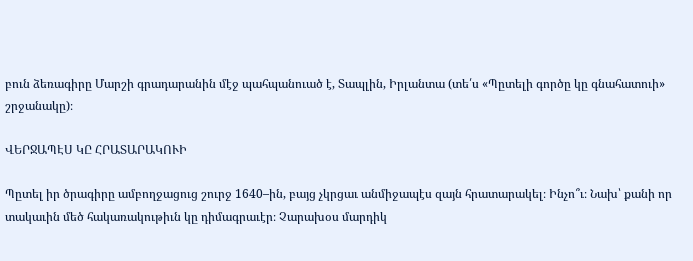բուն ձեռագիրը Մարշի գրադարանին մէջ պահպանուած է, Տապլին, Իրլանտա (տե՛ս «Պըտելի գործը կը գնահատուի» շրջանակը)։

ՎԵՐՋԱՊԷՍ ԿԸ ՀՐԱՏԱՐԱԿՈՒԻ

Պըտել իր ծրագիրը ամբողջացուց շուրջ 1640–ին, բայց չկրցաւ անմիջապէս զայն հրատարակել։ Ինչո՞ւ։ Նախ՝ քանի որ տակաւին մեծ հակառակութիւն կը դիմագրաւէր։ Չարախօս մարդիկ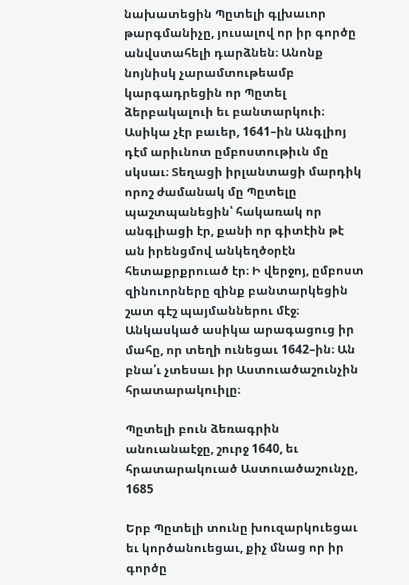նախատեցին Պըտելի գլխաւոր թարգմանիչը, յուսալով որ իր գործը անվստահելի դարձնեն։ Անոնք նոյնիսկ չարամտութեամբ կարգադրեցին որ Պըտել ձերբակալուի եւ բանտարկուի։ Ասիկա չէր բաւեր, 1641–ին Անգլիոյ դէմ արիւնոտ ըմբոստութիւն մը սկսաւ։ Տեղացի իրլանտացի մարդիկ որոշ ժամանակ մը Պըտելը պաշտպանեցին՝ հակառակ որ անգլիացի էր, քանի որ գիտէին թէ ան իրենցմով անկեղծօրէն հետաքրքրուած էր։ Ի վերջոյ, ըմբոստ զինուորները զինք բանտարկեցին շատ գէշ պայմաններու մէջ։ Անկասկած ասիկա արագացուց իր մահը, որ տեղի ունեցաւ 1642–ին։ Ան բնա՛ւ չտեսաւ իր Աստուածաշունչին հրատարակուիլը։

Պըտելի բուն ձեռագրին անուանաէջը, շուրջ 1640, եւ հրատարակուած Աստուածաշունչը, 1685

Երբ Պըտելի տունը խուզարկուեցաւ եւ կործանուեցաւ, քիչ մնաց որ իր գործը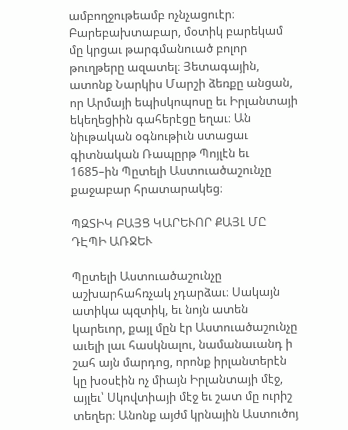ամբողջութեամբ ոչնչացուէր։ Բարեբախտաբար, մօտիկ բարեկամ մը կրցաւ թարգմանուած բոլոր թուղթերը ազատել։ Յետագային, ատոնք Նարկիս Մարշի ձեռքը անցան, որ Արմայի եպիսկոպոսը եւ Իրլանտայի եկեղեցիին գահերէցը եղաւ։ Ան նիւթական օգնութիւն ստացաւ գիտնական Ռապըրթ Պոյլէն եւ 1685–ին Պըտելի Աստուածաշունչը քաջաբար հրատարակեց։

ՊԶՏԻԿ ԲԱՅՑ ԿԱՐԵՒՈՐ ՔԱՅԼ ՄԸ ԴԷՊԻ ԱՌՋԵՒ

Պըտելի Աստուածաշունչը աշխարհահռչակ չդարձաւ։ Սակայն ատիկա պզտիկ, եւ նոյն ատեն կարեւոր, քայլ մըն էր Աստուածաշունչը աւելի լաւ հասկնալու, նամանաւանդ ի շահ այն մարդոց, որոնք իրլանտերէն կը խօսէին ոչ միայն Իրլանտայի մէջ, այլեւ՝ Սկովտիայի մէջ եւ շատ մը ուրիշ տեղեր։ Անոնք այժմ կրնային Աստուծոյ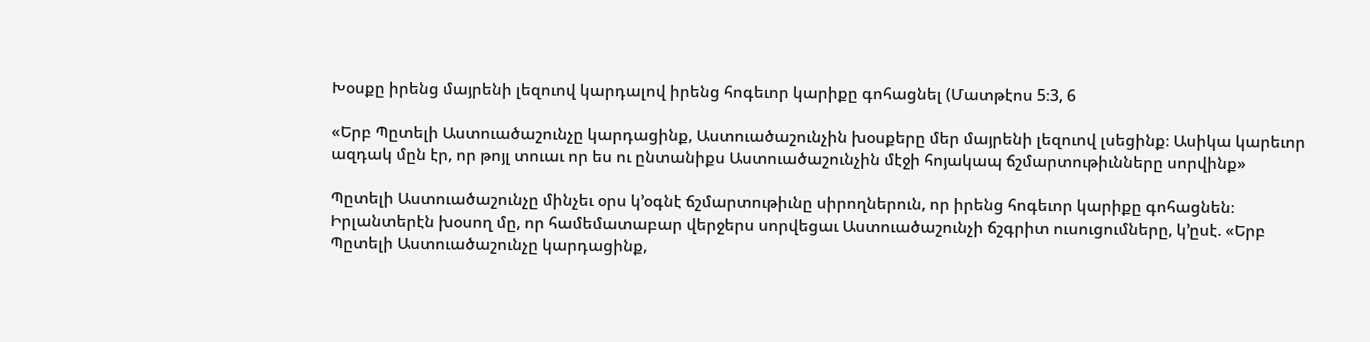Խօսքը իրենց մայրենի լեզուով կարդալով իրենց հոգեւոր կարիքը գոհացնել (Մատթէոս 5։3, 6

«Երբ Պըտելի Աստուածաշունչը կարդացինք, Աստուածաշունչին խօսքերը մեր մայրենի լեզուով լսեցինք։ Ասիկա կարեւոր ազդակ մըն էր, որ թոյլ տուաւ որ ես ու ընտանիքս Աստուածաշունչին մէջի հոյակապ ճշմարտութիւնները սորվինք»

Պըտելի Աստուածաշունչը մինչեւ օրս կ’օգնէ ճշմարտութիւնը սիրողներուն, որ իրենց հոգեւոր կարիքը գոհացնեն։ Իրլանտերէն խօսող մը, որ համեմատաբար վերջերս սորվեցաւ Աստուածաշունչի ճշգրիտ ուսուցումները, կ’ըսէ. «Երբ Պըտելի Աստուածաշունչը կարդացինք,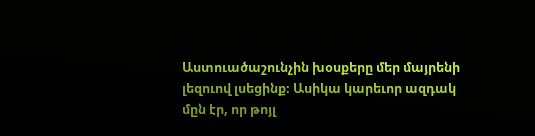Աստուածաշունչին խօսքերը մեր մայրենի լեզուով լսեցինք։ Ասիկա կարեւոր ազդակ մըն էր, որ թոյլ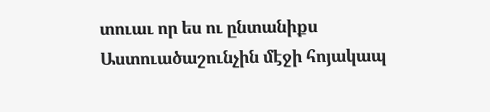տուաւ որ ես ու ընտանիքս Աստուածաշունչին մէջի հոյակապ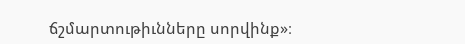ճշմարտութիւնները սորվինք»։